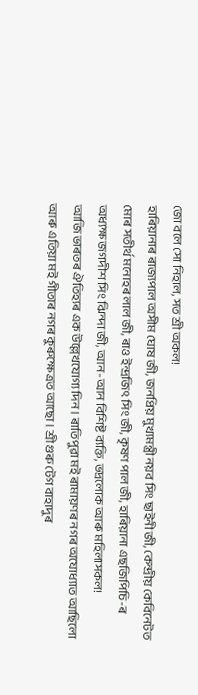জো বলে সো নিহাল, সত শ্ৰী অকল!
হাৰিয়ানাৰ ৰাজ্যপাল অসীম ঘোষ জী, জনপ্ৰিয় মুখ্যমন্ত্ৰী নয়ব সিং ছাইনী জী, কেন্দ্ৰীয় কেবিনেটত মোৰ সতীৰ্থ মনোহৰ লাল জী, ৰাও ইন্দ্ৰজিৎ সিং জী, কৃষণ পাল জী, হাৰিয়ানা এছজিপিচি-ৰ অধ্যক্ষ জগদীশ সিং ঝিন্দা জী, আন-আন বিশিষ্ট ব্যক্তি, ভদ্ৰলোক আৰু মহিলাসকল!
আজি ভাৰতৰ ঐতিহ্যৰ এক উল্লেখযোগ্য দিন। ৰাতিপুৱা মই ৰামায়ণৰ নগৰ অযোধ্যাত আছিলো আৰু এতিয়া মই গীতাৰ নগৰ কুৰুক্ষেত্ৰত আছো। শ্ৰী গুৰু টেগ বাহাদুৰ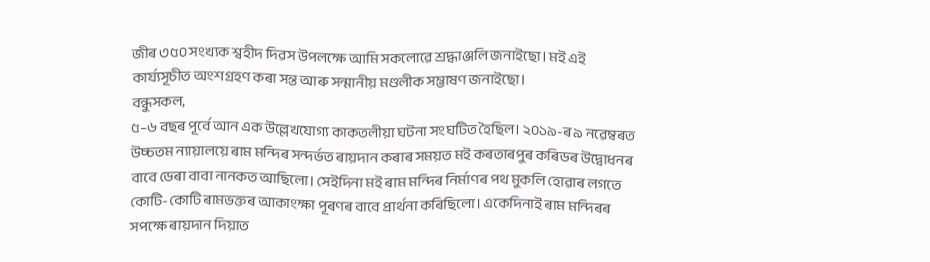জীৰ ৩৫০ সংখ্যক শ্বহীদ দিৱস উপলক্ষে আমি সকলোৱে শ্ৰদ্ধাঞ্জলি জনাইছো। মই এই কাৰ্য্যসূচীত অংশগ্ৰহণ কৰা সন্ত আৰু সন্মানীয় মণ্ডলীক সম্ভাষণ জনাইছো।
বন্ধুসকল,
৫–৬ বছৰ পূৰ্বে আন এক উল্লেখযোগ্য কাকতলীয়া ঘটনা সংঘটিত হৈছিল। ২০১৯-ৰ ৯ নৱেম্বৰত উচ্চতম ন্যায়ালয়ে ৰাম মন্দিৰ সন্দৰ্ভত ৰায়দান কৰাৰ সময়ত মই কৰতাৰপুৰ কৰিডৰ উদ্বোধনৰ বাবে ডেৰা বাবা নানকত আছিলো। সেইদিনা মই ৰাম মন্দিৰ নিৰ্মাণৰ পথ মুকলি হোৱাৰ লগতে কোটি-কোটি ৰামভক্তৰ আকাংক্ষা পূৰণৰ বাবে প্ৰাৰ্থনা কৰিছিলো। একেদিনাই ৰাম মন্দিৰৰ সপক্ষে ৰায়দান দিয়াত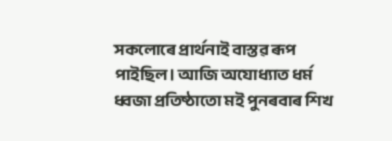সকলোৰে প্ৰাৰ্থনাই বাস্তৱ ৰূপ পাইছিল। আজি অযোধ্যাত ধৰ্ম ধ্বজা প্ৰতিষ্ঠাতো মই পুনৰবাৰ শিখ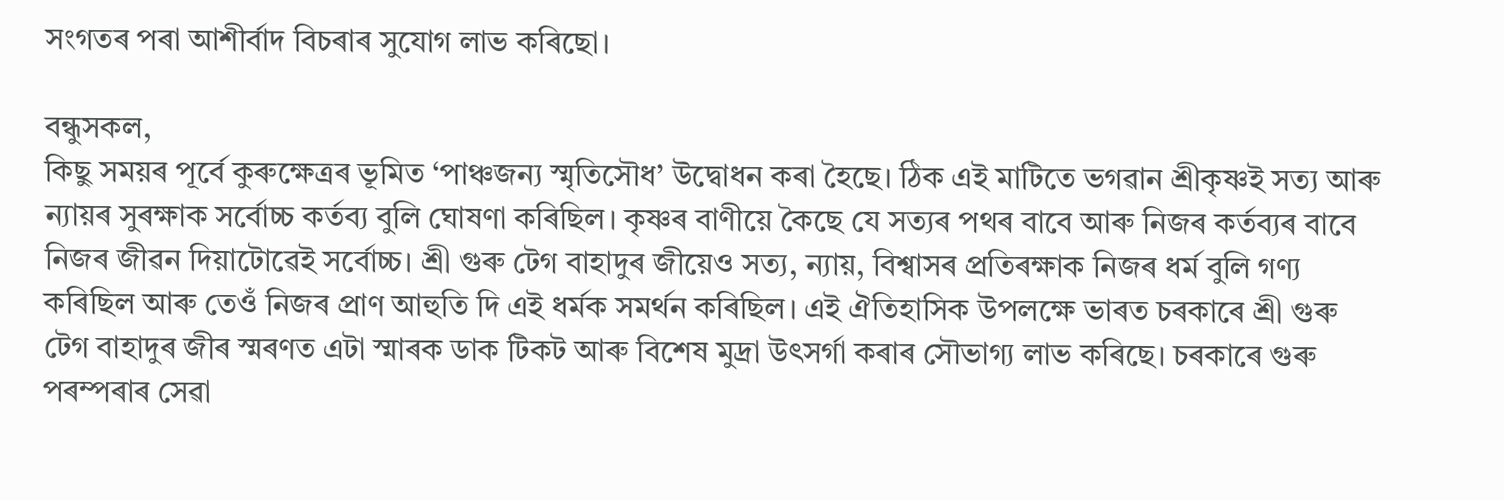সংগতৰ পৰা আশীৰ্বাদ বিচৰাৰ সুযোগ লাভ কৰিছো।

বন্ধুসকল,
কিছু সময়ৰ পূৰ্বে কুৰুক্ষেত্ৰৰ ভূমিত ‘পাঞ্চজন্য স্মৃতিসৌধ’ উদ্বোধন কৰা হৈছে। ঠিক এই মাটিতে ভগৱান শ্ৰীকৃষ্ণই সত্য আৰু ন্যায়ৰ সুৰক্ষাক সৰ্বোচ্চ কৰ্তব্য বুলি ঘোষণা কৰিছিল। কৃষ্ণৰ বাণীয়ে কৈছে যে সত্যৰ পথৰ বাবে আৰু নিজৰ কৰ্তব্যৰ বাবে নিজৰ জীৱন দিয়াটোৱেই সৰ্বোচ্চ। শ্ৰী গুৰু টেগ বাহাদুৰ জীয়েও সত্য, ন্যায়, বিশ্বাসৰ প্ৰতিৰক্ষাক নিজৰ ধৰ্ম বুলি গণ্য কৰিছিল আৰু তেওঁ নিজৰ প্ৰাণ আহুতি দি এই ধৰ্মক সমৰ্থন কৰিছিল। এই ঐতিহাসিক উপলক্ষে ভাৰত চৰকাৰে শ্ৰী গুৰু টেগ বাহাদুৰ জীৰ স্মৰণত এটা স্মাৰক ডাক টিকট আৰু বিশেষ মুদ্ৰা উৎসৰ্গা কৰাৰ সৌভাগ্য লাভ কৰিছে। চৰকাৰে গুৰু পৰম্পৰাৰ সেৱা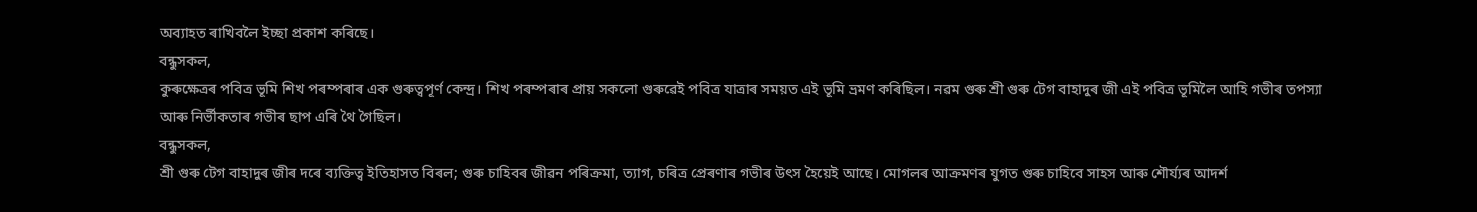অব্যাহত ৰাখিবলৈ ইচ্ছা প্ৰকাশ কৰিছে।
বন্ধুসকল,
কুৰুক্ষেত্ৰৰ পবিত্ৰ ভূমি শিখ পৰম্পৰাৰ এক গুৰুত্বপূৰ্ণ কেন্দ্ৰ। শিখ পৰম্পৰাৰ প্ৰায় সকলো গুৰুৱেই পবিত্ৰ যাত্ৰাৰ সময়ত এই ভূমি ভ্ৰমণ কৰিছিল। নৱম গুৰু শ্ৰী গুৰু টেগ বাহাদুৰ জী এই পবিত্ৰ ভূমিলৈ আহি গভীৰ তপস্যা আৰু নিৰ্ভীকতাৰ গভীৰ ছাপ এৰি থৈ গৈছিল।
বন্ধুসকল,
শ্ৰী গুৰু টেগ বাহাদুৰ জীৰ দৰে ব্যক্তিত্ব ইতিহাসত বিৰল; গুৰু চাহিবৰ জীৱন পৰিক্ৰমা, ত্যাগ, চৰিত্ৰ প্ৰেৰণাৰ গভীৰ উৎস হৈয়েই আছে। মোগলৰ আক্ৰমণৰ যুগত গুৰু চাহিবে সাহস আৰু শৌৰ্য্যৰ আদৰ্শ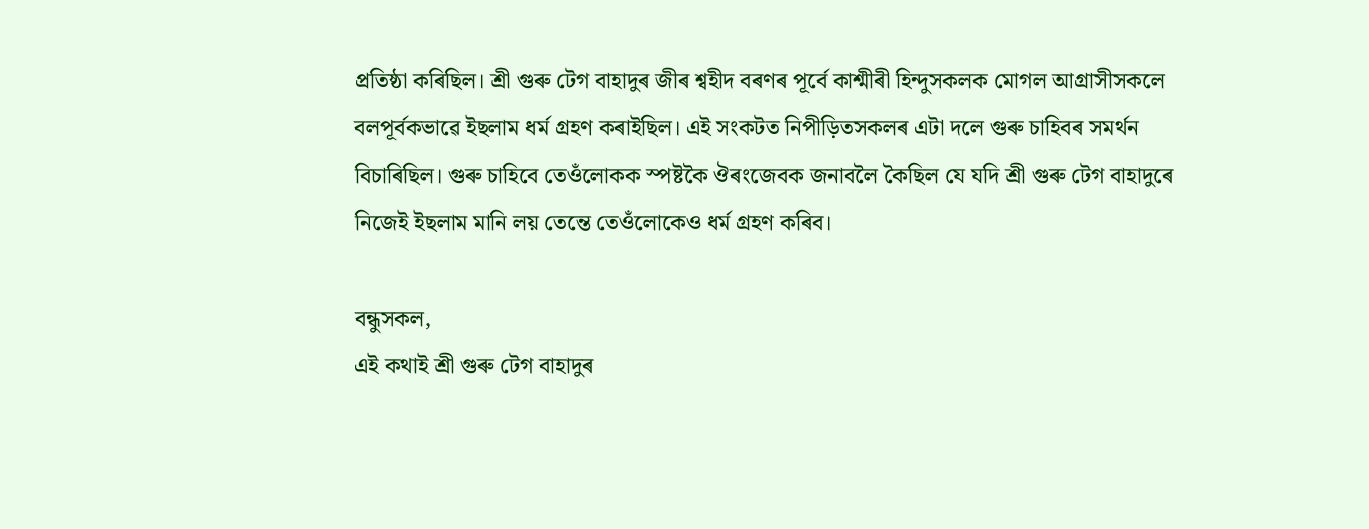প্ৰতিষ্ঠা কৰিছিল। শ্ৰী গুৰু টেগ বাহাদুৰ জীৰ শ্বহীদ বৰণৰ পূৰ্বে কাশ্মীৰী হিন্দুসকলক মোগল আগ্ৰাসীসকলে বলপূৰ্বকভাৱে ইছলাম ধৰ্ম গ্ৰহণ কৰাইছিল। এই সংকটত নিপীড়িতসকলৰ এটা দলে গুৰু চাহিবৰ সমৰ্থন বিচাৰিছিল। গুৰু চাহিবে তেওঁলোকক স্পষ্টকৈ ঔৰংজেবক জনাবলৈ কৈছিল যে যদি শ্ৰী গুৰু টেগ বাহাদুৰে নিজেই ইছলাম মানি লয় তেন্তে তেওঁলোকেও ধৰ্ম গ্ৰহণ কৰিব।

বন্ধুসকল,
এই কথাই শ্ৰী গুৰু টেগ বাহাদুৰ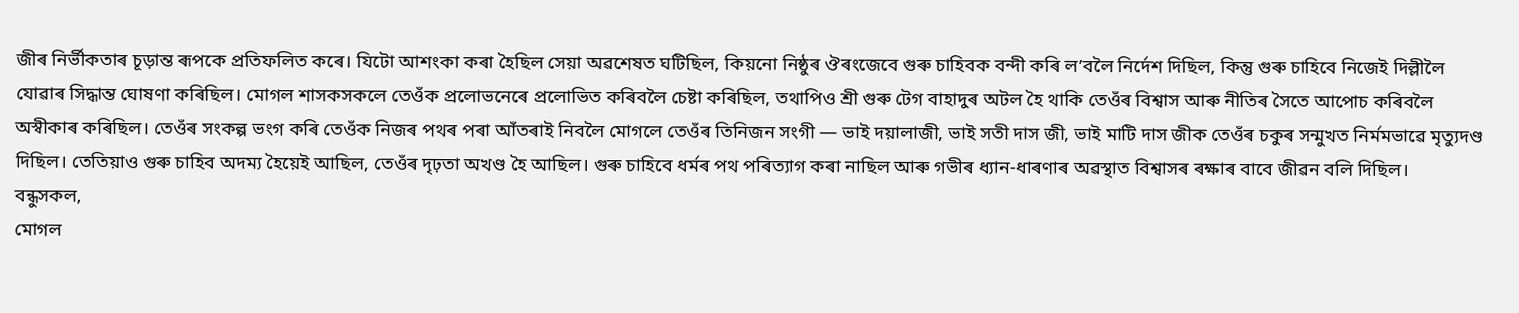জীৰ নিৰ্ভীকতাৰ চূড়ান্ত ৰূপকে প্ৰতিফলিত কৰে। যিটো আশংকা কৰা হৈছিল সেয়া অৱশেষত ঘটিছিল, কিয়নো নিষ্ঠুৰ ঔৰংজেবে গুৰু চাহিবক বন্দী কৰি ল’বলৈ নিৰ্দেশ দিছিল, কিন্তু গুৰু চাহিবে নিজেই দিল্লীলৈ যোৱাৰ সিদ্ধান্ত ঘোষণা কৰিছিল। মোগল শাসকসকলে তেওঁক প্ৰলোভনেৰে প্ৰলোভিত কৰিবলৈ চেষ্টা কৰিছিল, তথাপিও শ্ৰী গুৰু টেগ বাহাদুৰ অটল হৈ থাকি তেওঁৰ বিশ্বাস আৰু নীতিৰ সৈতে আপোচ কৰিবলৈ অস্বীকাৰ কৰিছিল। তেওঁৰ সংকল্প ভংগ কৰি তেওঁক নিজৰ পথৰ পৰা আঁতৰাই নিবলৈ মোগলে তেওঁৰ তিনিজন সংগী — ভাই দয়ালাজী, ভাই সতী দাস জী, ভাই মাটি দাস জীক তেওঁৰ চকুৰ সন্মুখত নিৰ্মমভাৱে মৃত্যুদণ্ড দিছিল। তেতিয়াও গুৰু চাহিব অদম্য হৈয়েই আছিল, তেওঁৰ দৃঢ়তা অখণ্ড হৈ আছিল। গুৰু চাহিবে ধৰ্মৰ পথ পৰিত্যাগ কৰা নাছিল আৰু গভীৰ ধ্যান-ধাৰণাৰ অৱস্থাত বিশ্বাসৰ ৰক্ষাৰ বাবে জীৱন বলি দিছিল।
বন্ধুসকল,
মোগল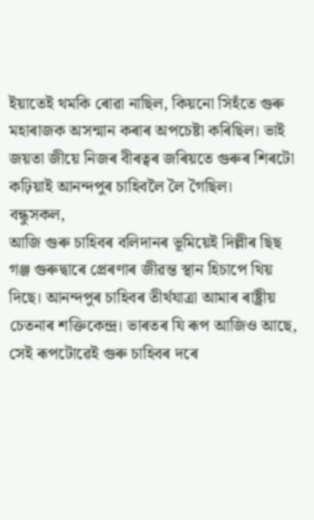ইয়াতেই থমকি ৰোৱা নাছিল, কিয়নো সিহঁতে গুৰু মহাৰাজক অসন্মান কৰাৰ অপচেষ্টা কৰিছিল। ভাই জয়তা জীয়ে নিজৰ বীৰত্বৰ জৰিয়তে গুৰুৰ শিৰটো কঢ়িয়াই আনন্দপুৰ চাহিবলৈ লৈ গৈছিল।
বন্ধুসকল,
আজি গুৰু চাহিবৰ বলিদানৰ ভূমিয়েই দিল্লীৰ ছিছ গঞ্জ গুৰুদ্বাৰে প্ৰেৰণাৰ জীৱন্ত স্থান হিচাপে থিয় দিছে। আনন্দপুৰ চাহিবৰ তীৰ্থযাত্ৰা আমাৰ ৰাষ্ট্ৰীয় চেতনাৰ শক্তিকেন্দ্ৰ। ভাৰতৰ যি ৰূপ আজিও আছে, সেই ৰূপটোৱেই গুৰু চাহিবৰ দৰে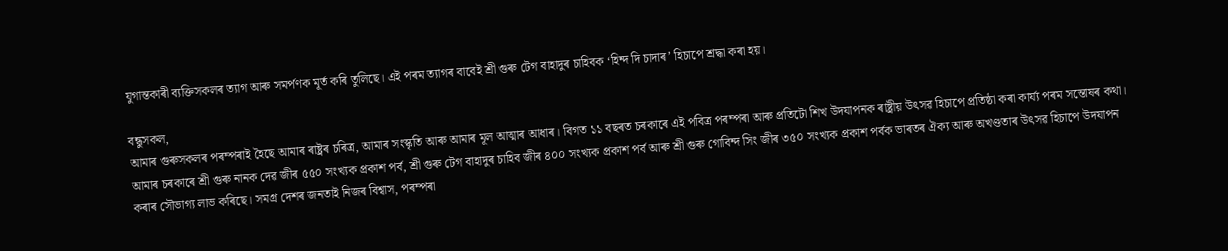যুগান্তকাৰী ব্যক্তিসকলৰ ত্যাগ আৰু সমৰ্পণক মূৰ্ত কৰি তুলিছে। এই পৰম ত্যাগৰ বাবেই শ্ৰী গুৰু টেগ বাহাদুৰ চাহিবক ‘হিন্দ দি চাদাৰ’ হিচাপে শ্ৰদ্ধা কৰা হয়।

বন্ধুসকল,
আমাৰ গুৰুসকলৰ পৰম্পৰাই হৈছে আমাৰ ৰাষ্ট্ৰৰ চৰিত্ৰ, আমাৰ সংস্কৃতি আৰু আমাৰ মূল আত্মাৰ আধাৰ। বিগত ১১ বছৰত চৰকাৰে এই পবিত্ৰ পৰম্পৰা আৰু প্ৰতিটো শিখ উদযাপনক ৰাষ্ট্ৰীয় উৎসৱ হিচাপে প্ৰতিষ্ঠা কৰা কাৰ্য্য পৰম সন্তোষৰ কথা। আমাৰ চৰকাৰে শ্ৰী গুৰু নানক দেৱ জীৰ ৫৫০ সংখ্যক প্ৰকাশ পৰ্ব, শ্ৰী গুৰু টেগ বাহাদুৰ চাহিব জীৰ ৪০০ সংখ্যক প্ৰকাশ পৰ্ব আৰু শ্ৰী গুৰু গোবিন্দ সিং জীৰ ৩৫০ সংখ্যক প্ৰকাশ পৰ্বক ভাৰতৰ ঐক্য আৰু অখণ্ডতাৰ উৎসৱ হিচাপে উদযাপন কৰাৰ সৌভাগ্য লাভ কৰিছে। সমগ্ৰ দেশৰ জনতাই নিজৰ বিশ্বাস, পৰম্পৰা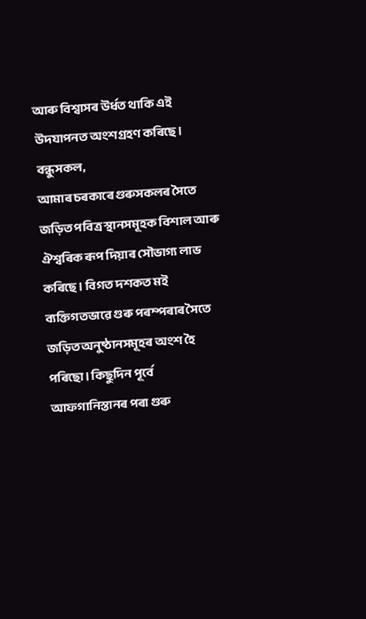আৰু বিশ্বাসৰ উৰ্ধত থাকি এই উদযাপনত অংশগ্ৰহণ কৰিছে।
বন্ধুসকল,
আমাৰ চৰকাৰে গুৰুসকলৰ সৈতে জড়িত পবিত্ৰ স্থানসমূহক বিশাল আৰু ঐশ্বৰিক ৰূপ দিয়াৰ সৌভাগ্য লাভ কৰিছে। বিগত দশকত মই ব্যক্তিগতভাৱে গুৰু পৰম্পৰাৰ সৈতে জড়িত অনুষ্ঠানসমূহৰ অংশ হৈ পৰিছো। কিছুদিন পূৰ্বে আফগানিস্তানৰ পৰা গুৰু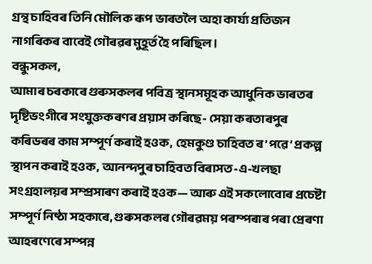গ্ৰন্থ চাহিবৰ তিনি মৌলিক ৰূপ ভাৰতলৈ অহা কাৰ্য্য প্ৰতিজন নাগৰিকৰ বাবেই গৌৰৱৰ মুহূৰ্ত হৈ পৰিছিল।
বন্ধুসকল,
আমাৰ চৰকাৰে গুৰুসকলৰ পবিত্ৰ স্থানসমূহক আধুনিক ভাৰতৰ দৃষ্টিভংগীৰে সংযুক্তকৰণৰ প্ৰয়াস কৰিছে- সেয়া কৰতাৰপুৰ কৰিডৰৰ কাম সম্পূৰ্ণ কৰাই হওক, হেমকুণ্ড চাহিবত ৰ’পৱে’ প্ৰকল্প স্থাপন কৰাই হওক, আনন্দপুৰ চাহিবত বিৰাসত-এ-খলছা সংগ্ৰহালয়ৰ সম্প্ৰসাৰণ কৰাই হওক— আৰু এই সকলোবোৰ প্ৰচেষ্টা সম্পূৰ্ণ নিষ্ঠা সহকাৰে, গুৰুসকলৰ গৌৰৱময় পৰম্পৰাৰ পৰা প্ৰেৰণা আহৰণেৰে সম্পন্ন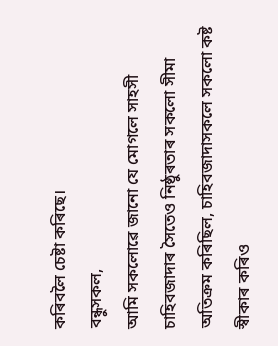কৰিবলৈ চেষ্টা কৰিছে।
বন্ধুসকল,
আমি সকলোৱে জানো যে মোগলে সাহসী চাহিবজাদাৰ সৈতেও নিষ্ঠুৰতাৰ সকলো সীমা অতিক্ৰম কৰিছিল, চাহিবজাদাসকলে সকলো কষ্ট স্বীকাৰ কৰিও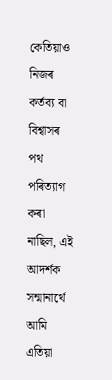কেতিয়াও নিজৰ কৰ্তব্য বা বিশ্বাসৰ পথ পৰিত্যাগ কৰা নাছিল, এই আদৰ্শক সন্মানাৰ্থে আমি এতিয়া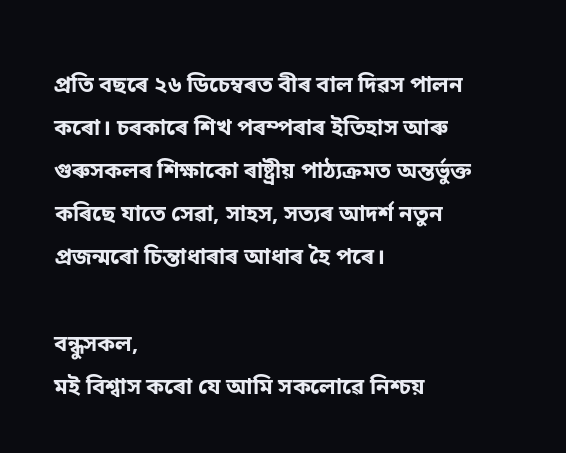প্ৰতি বছৰে ২৬ ডিচেম্বৰত বীৰ বাল দিৱস পালন কৰো। চৰকাৰে শিখ পৰম্পৰাৰ ইতিহাস আৰু গুৰুসকলৰ শিক্ষাকো ৰাষ্ট্ৰীয় পাঠ্যক্ৰমত অন্তৰ্ভুক্ত কৰিছে যাতে সেৱা, সাহস, সত্যৰ আদৰ্শ নতুন প্ৰজন্মৰো চিন্তাধাৰাৰ আধাৰ হৈ পৰে।

বন্ধুসকল,
মই বিশ্বাস কৰো যে আমি সকলোৱে নিশ্চয়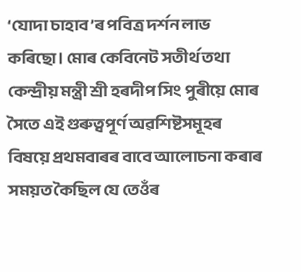‘যোদা চাহাব’ৰ পবিত্ৰ দৰ্শন লাভ কৰিছো। মোৰ কেবিনেট সতীৰ্থ তথা কেন্দ্ৰীয় মন্ত্ৰী শ্ৰী হৰদীপ সিং পুৰীয়ে মোৰ সৈতে এই গুৰুত্বপূৰ্ণ অৱশিষ্টসমূহৰ বিষয়ে প্ৰথমবাৰৰ বাবে আলোচনা কৰাৰ সময়ত কৈছিল যে তেওঁৰ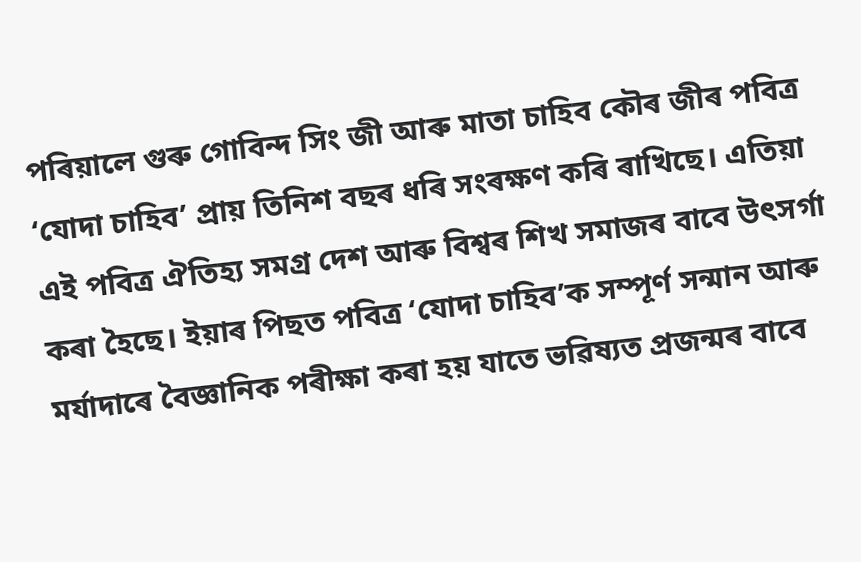পৰিয়ালে গুৰু গোবিন্দ সিং জী আৰু মাতা চাহিব কৌৰ জীৰ পবিত্ৰ ‘যোদা চাহিব’ প্ৰায় তিনিশ বছৰ ধৰি সংৰক্ষণ কৰি ৰাখিছে। এতিয়া এই পবিত্ৰ ঐতিহ্য সমগ্ৰ দেশ আৰু বিশ্বৰ শিখ সমাজৰ বাবে উৎসৰ্গা কৰা হৈছে। ইয়াৰ পিছত পবিত্ৰ ‘যোদা চাহিব’ক সম্পূৰ্ণ সন্মান আৰু মৰ্যাদাৰে বৈজ্ঞানিক পৰীক্ষা কৰা হয় যাতে ভৱিষ্যত প্ৰজন্মৰ বাবে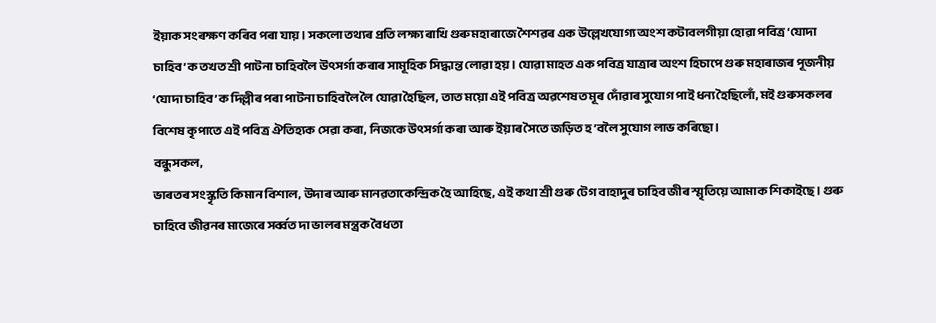ইয়াক সংৰক্ষণ কৰিব পৰা যায়। সকলো তথ্যৰ প্ৰতি লক্ষ্য ৰাখি গুৰু মহাৰাজে শৈশৱৰ এক উল্লেখযোগ্য অংশ কটাবলগীয়া হোৱা পবিত্ৰ ‘যোদা চাহিব’ক তখত শ্ৰী পাটনা চাহিবলৈ উৎসৰ্গা কৰাৰ সামূহিক সিদ্ধান্ত লোৱা হয়। যোৱা মাহত এক পবিত্ৰ যাত্ৰাৰ অংশ হিচাপে গুৰু মহাৰাজৰ পূজনীয় ‘যোদা চাহিব’ক দিল্লীৰ পৰা পাটনা চাহিবলৈ লৈ যোৱা হৈছিল, তাত ময়ো এই পবিত্ৰ অৱশেষত মূৰ দোঁৱাৰ সুযোগ পাই ধন্য হৈছিলোঁ, মই গুৰুসকলৰ বিশেষ কৃপাতে এই পবিত্ৰ ঐতিহ্যক সেৱা কৰা, নিজকে উৎসৰ্গা কৰা আৰু ইয়াৰ সৈতে জড়িত হ’বলৈ সুযোগ লাভ কৰিছো।
বন্ধুসকল,
ভাৰতৰ সংস্কৃতি কিমান বিশাল, উদাৰ আৰু মানৱতাকেন্দ্ৰিক হৈ আহিছে, এই কথা শ্ৰী গুৰু টেগ বাহাদুৰ চাহিব জীৰ স্মৃতিয়ে আমাক শিকাইছে। গুৰু চাহিবে জীৱনৰ মাজেৰে সৰ্ব্বত দা ভালৰ মন্ত্ৰক বৈধতা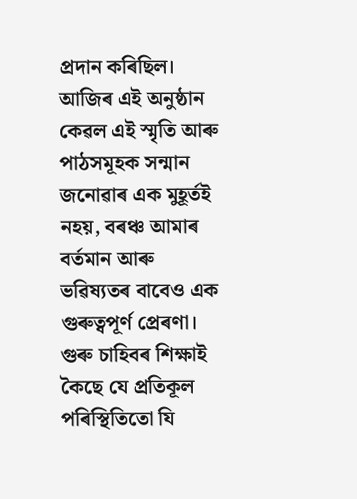প্ৰদান কৰিছিল। আজিৰ এই অনুষ্ঠান কেৱল এই স্মৃতি আৰু পাঠসমূহক সন্মান জনোৱাৰ এক মুহূৰ্তই নহয়, বৰঞ্চ আমাৰ বৰ্তমান আৰু ভৱিষ্যতৰ বাবেও এক গুৰুত্বপূৰ্ণ প্ৰেৰণা। গুৰু চাহিবৰ শিক্ষাই কৈছে যে প্ৰতিকূল পৰিস্থিতিতো যি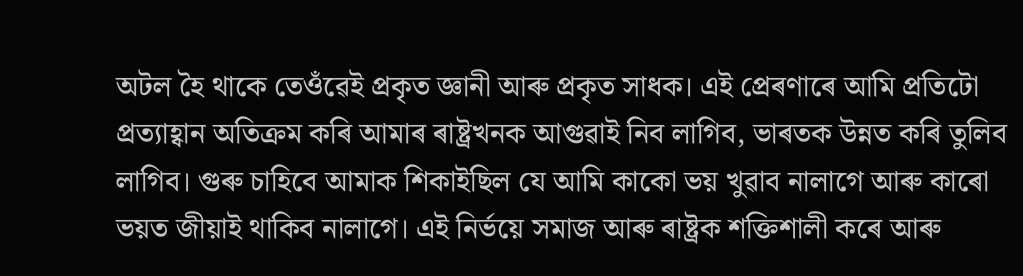অটল হৈ থাকে তেওঁৱেই প্ৰকৃত জ্ঞানী আৰু প্ৰকৃত সাধক। এই প্ৰেৰণাৰে আমি প্ৰতিটো প্ৰত্যাহ্বান অতিক্ৰম কৰি আমাৰ ৰাষ্ট্ৰখনক আগুৱাই নিব লাগিব, ভাৰতক উন্নত কৰি তুলিব লাগিব। গুৰু চাহিবে আমাক শিকাইছিল যে আমি কাকো ভয় খুৱাব নালাগে আৰু কাৰো ভয়ত জীয়াই থাকিব নালাগে। এই নিৰ্ভয়ে সমাজ আৰু ৰাষ্ট্ৰক শক্তিশালী কৰে আৰু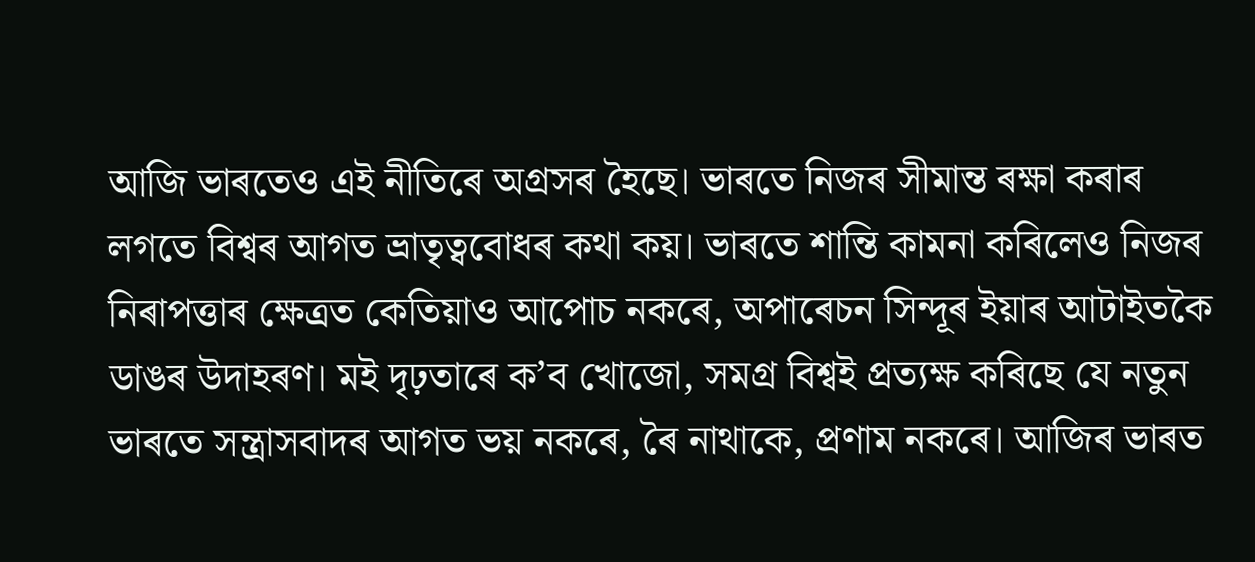আজি ভাৰতেও এই নীতিৰে অগ্ৰসৰ হৈছে। ভাৰতে নিজৰ সীমান্ত ৰক্ষা কৰাৰ লগতে বিশ্বৰ আগত ভ্ৰাতৃত্ববোধৰ কথা কয়। ভাৰতে শান্তি কামনা কৰিলেও নিজৰ নিৰাপত্তাৰ ক্ষেত্ৰত কেতিয়াও আপোচ নকৰে, অপাৰেচন সিন্দূৰ ইয়াৰ আটাইতকৈ ডাঙৰ উদাহৰণ। মই দৃঢ়তাৰে ক’ব খোজো, সমগ্ৰ বিশ্বই প্ৰত্যক্ষ কৰিছে যে নতুন ভাৰতে সন্ত্ৰাসবাদৰ আগত ভয় নকৰে, ৰৈ নাথাকে, প্ৰণাম নকৰে। আজিৰ ভাৰত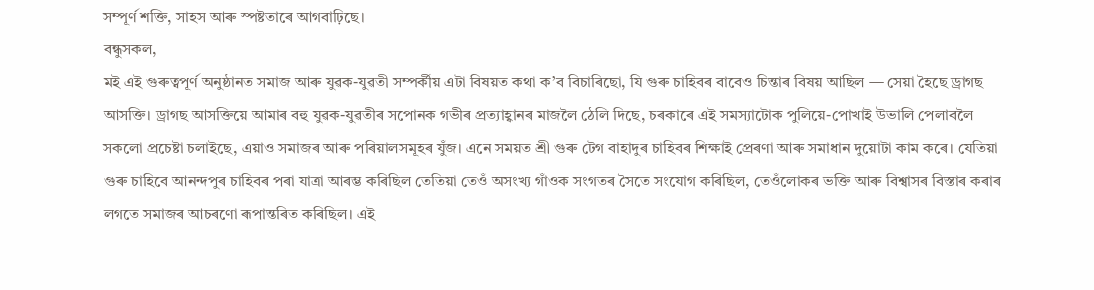সম্পূৰ্ণ শক্তি, সাহস আৰু স্পষ্টতাৰে আগবাঢ়িছে।
বন্ধুসকল,
মই এই গুৰুত্বপূৰ্ণ অনুষ্ঠানত সমাজ আৰু যুৱক-যুৱতী সম্পৰ্কীয় এটা বিষয়ত কথা ক’ব বিচাৰিছো, যি গুৰু চাহিবৰ বাবেও চিন্তাৰ বিষয় আছিল — সেয়া হৈছে ড্ৰাগছ আসক্তি। ড্ৰাগছ আসক্তিয়ে আমাৰ বহু যুৱক-যুৱতীৰ সপোনক গভীৰ প্ৰত্যাহ্বানৰ মাজলৈ ঠেলি দিছে, চৰকাৰে এই সমস্যাটোক পুলিয়ে-পোখাই উভালি পেলাবলৈ সকলো প্ৰচেষ্টা চলাইছে, এয়াও সমাজৰ আৰু পৰিয়ালসমূহৰ যুঁজ। এনে সময়ত শ্ৰী গুৰু টেগ বাহাদুৰ চাহিবৰ শিক্ষাই প্ৰেৰণা আৰু সমাধান দুয়োটা কাম কৰে। যেতিয়া গুৰু চাহিবে আনন্দপুৰ চাহিবৰ পৰা যাত্ৰা আৰম্ভ কৰিছিল তেতিয়া তেওঁ অসংখ্য গাঁওক সংগতৰ সৈতে সংযোগ কৰিছিল, তেওঁলোকৰ ভক্তি আৰু বিশ্বাসৰ বিস্তাৰ কৰাৰ লগতে সমাজৰ আচৰণো ৰূপান্তৰিত কৰিছিল। এই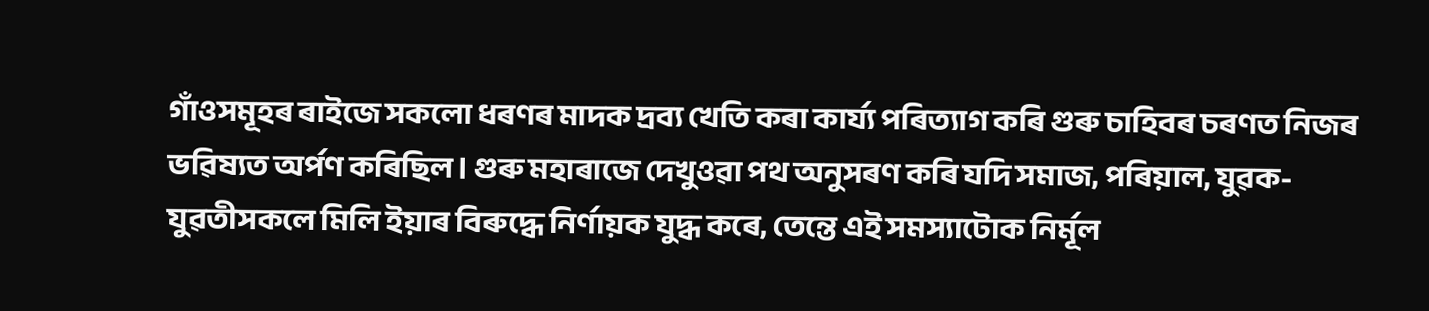গাঁওসমূহৰ ৰাইজে সকলো ধৰণৰ মাদক দ্ৰব্য খেতি কৰা কাৰ্য্য পৰিত্যাগ কৰি গুৰু চাহিবৰ চৰণত নিজৰ ভৱিষ্যত অৰ্পণ কৰিছিল। গুৰু মহাৰাজে দেখুওৱা পথ অনুসৰণ কৰি যদি সমাজ, পৰিয়াল, যুৱক-যুৱতীসকলে মিলি ইয়াৰ বিৰুদ্ধে নিৰ্ণায়ক যুদ্ধ কৰে, তেন্তে এই সমস্যাটোক নিৰ্মূল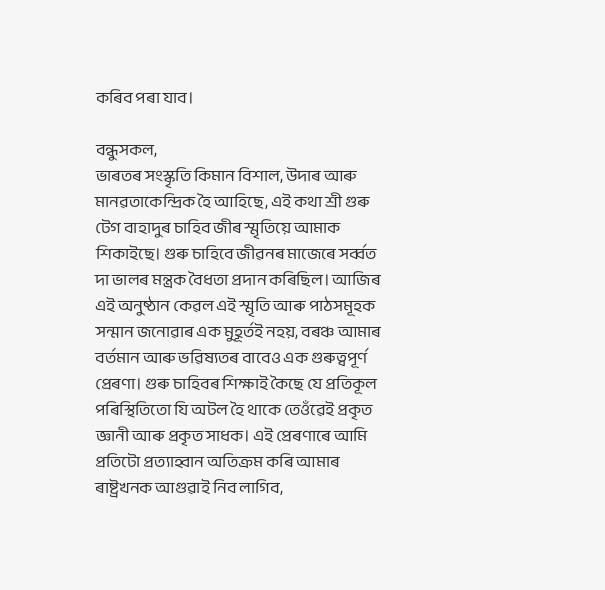কৰিব পৰা যাব।

বন্ধুসকল,
ভাৰতৰ সংস্কৃতি কিমান বিশাল, উদাৰ আৰু মানৱতাকেন্দ্ৰিক হৈ আহিছে, এই কথা শ্ৰী গুৰু টেগ বাহাদুৰ চাহিব জীৰ স্মৃতিয়ে আমাক শিকাইছে। গুৰু চাহিবে জীৱনৰ মাজেৰে সৰ্ব্বত দা ভালৰ মন্ত্ৰক বৈধতা প্ৰদান কৰিছিল। আজিৰ এই অনুষ্ঠান কেৱল এই স্মৃতি আৰু পাঠসমূহক সন্মান জনোৱাৰ এক মুহূৰ্তই নহয়, বৰঞ্চ আমাৰ বৰ্তমান আৰু ভৱিষ্যতৰ বাবেও এক গুৰুত্বপূৰ্ণ প্ৰেৰণা। গুৰু চাহিবৰ শিক্ষাই কৈছে যে প্ৰতিকূল পৰিস্থিতিতো যি অটল হৈ থাকে তেওঁৱেই প্ৰকৃত জ্ঞানী আৰু প্ৰকৃত সাধক। এই প্ৰেৰণাৰে আমি প্ৰতিটো প্ৰত্যাহ্বান অতিক্ৰম কৰি আমাৰ ৰাষ্ট্ৰখনক আগুৱাই নিব লাগিব,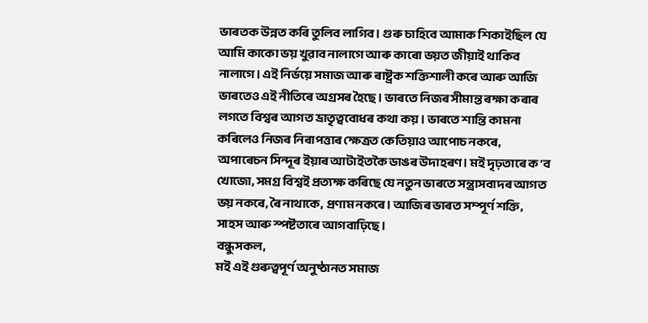ভাৰতক উন্নত কৰি তুলিব লাগিব। গুৰু চাহিবে আমাক শিকাইছিল যে আমি কাকো ভয় খুৱাব নালাগে আৰু কাৰো ভয়ত জীয়াই থাকিব নালাগে। এই নিৰ্ভয়ে সমাজ আৰু ৰাষ্ট্ৰক শক্তিশালী কৰে আৰু আজি ভাৰতেও এই নীতিৰে অগ্ৰসৰ হৈছে। ভাৰতে নিজৰ সীমান্ত ৰক্ষা কৰাৰ লগতে বিশ্বৰ আগত ভ্ৰাতৃত্ববোধৰ কথা কয়। ভাৰতে শান্তি কামনা কৰিলেও নিজৰ নিৰাপত্তাৰ ক্ষেত্ৰত কেতিয়াও আপোচ নকৰে, অপাৰেচন সিন্দূৰ ইয়াৰ আটাইতকৈ ডাঙৰ উদাহৰণ। মই দৃঢ়তাৰে ক’ব খোজো, সমগ্ৰ বিশ্বই প্ৰত্যক্ষ কৰিছে যে নতুন ভাৰতে সন্ত্ৰাসবাদৰ আগত ভয় নকৰে, ৰৈ নাথাকে, প্ৰণাম নকৰে। আজিৰ ভাৰত সম্পূৰ্ণ শক্তি, সাহস আৰু স্পষ্টতাৰে আগবাঢ়িছে।
বন্ধুসকল,
মই এই গুৰুত্বপূৰ্ণ অনুষ্ঠানত সমাজ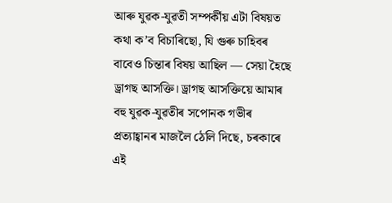আৰু যুৱক-যুৱতী সম্পৰ্কীয় এটা বিষয়ত কথা ক’ব বিচাৰিছো, যি গুৰু চাহিবৰ বাবেও চিন্তাৰ বিষয় আছিল — সেয়া হৈছে ড্ৰাগছ আসক্তি। ড্ৰাগছ আসক্তিয়ে আমাৰ বহু যুৱক-যুৱতীৰ সপোনক গভীৰ প্ৰত্যাহ্বানৰ মাজলৈ ঠেলি দিছে, চৰকাৰে এই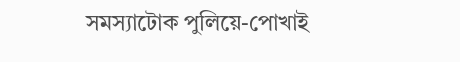সমস্যাটোক পুলিয়ে-পোখাই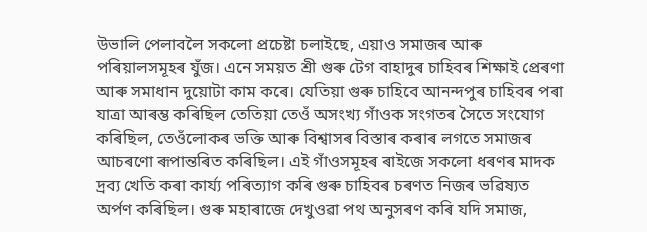উভালি পেলাবলৈ সকলো প্ৰচেষ্টা চলাইছে, এয়াও সমাজৰ আৰু পৰিয়ালসমূহৰ যুঁজ। এনে সময়ত শ্ৰী গুৰু টেগ বাহাদুৰ চাহিবৰ শিক্ষাই প্ৰেৰণা আৰু সমাধান দুয়োটা কাম কৰে। যেতিয়া গুৰু চাহিবে আনন্দপুৰ চাহিবৰ পৰা যাত্ৰা আৰম্ভ কৰিছিল তেতিয়া তেওঁ অসংখ্য গাঁওক সংগতৰ সৈতে সংযোগ কৰিছিল, তেওঁলোকৰ ভক্তি আৰু বিশ্বাসৰ বিস্তাৰ কৰাৰ লগতে সমাজৰ আচৰণো ৰূপান্তৰিত কৰিছিল। এই গাঁওসমূহৰ ৰাইজে সকলো ধৰণৰ মাদক দ্ৰব্য খেতি কৰা কাৰ্য্য পৰিত্যাগ কৰি গুৰু চাহিবৰ চৰণত নিজৰ ভৱিষ্যত অৰ্পণ কৰিছিল। গুৰু মহাৰাজে দেখুওৱা পথ অনুসৰণ কৰি যদি সমাজ,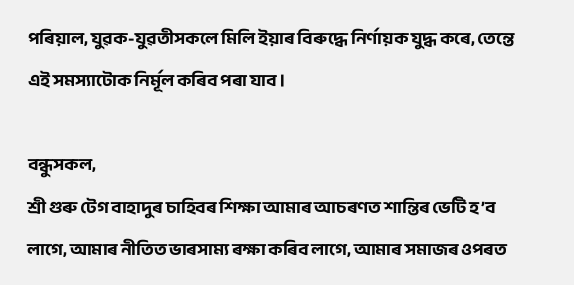পৰিয়াল, যুৱক-যুৱতীসকলে মিলি ইয়াৰ বিৰুদ্ধে নিৰ্ণায়ক যুদ্ধ কৰে, তেন্তে এই সমস্যাটোক নিৰ্মূল কৰিব পৰা যাব।

বন্ধুসকল,
শ্ৰী গুৰু টেগ বাহাদুৰ চাহিবৰ শিক্ষা আমাৰ আচৰণত শান্তিৰ ভেটি হ’ব লাগে, আমাৰ নীতিত ভাৰসাম্য ৰক্ষা কৰিব লাগে, আমাৰ সমাজৰ ওপৰত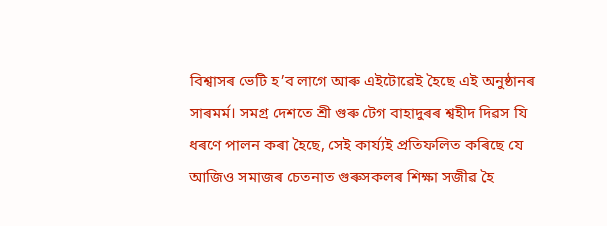বিশ্বাসৰ ভেটি হ’ব লাগে আৰু এইটোৱেই হৈছে এই অনুষ্ঠানৰ সাৰমৰ্ম। সমগ্ৰ দেশতে শ্ৰী গুৰু টেগ বাহাদুৰৰ শ্বহীদ দিৱস যি ধৰণে পালন কৰা হৈছে, সেই কাৰ্য্যই প্ৰতিফলিত কৰিছে যে আজিও সমাজৰ চেতনাত গুৰুসকলৰ শিক্ষা সজীৱ হৈ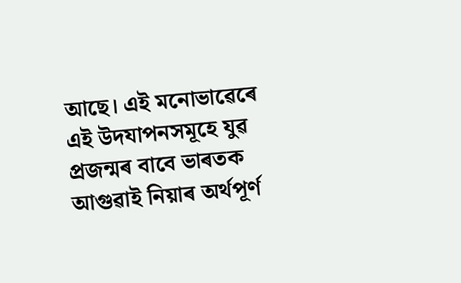আছে। এই মনোভাৱেৰে এই উদযাপনসমূহে যুৱ প্ৰজন্মৰ বাবে ভাৰতক আগুৱাই নিয়াৰ অৰ্থপূৰ্ণ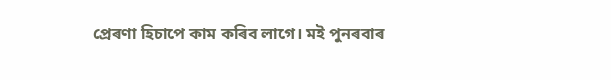প্ৰেৰণা হিচাপে কাম কৰিব লাগে। মই পুনৰবাৰ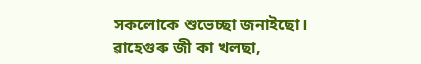সকলোকে শুভেচ্ছা জনাইছো।
ৱাহেগুৰু জী কা খলছা,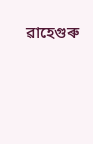ৱাহেগুৰু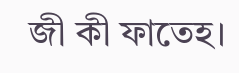জী কী ফাতেহ।